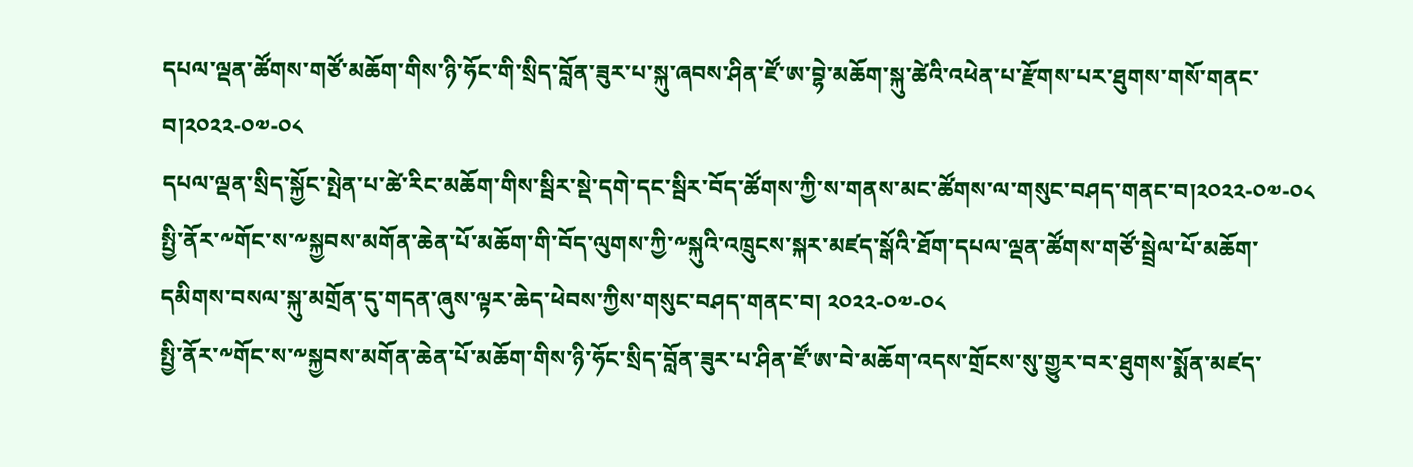དཔལ་ལྡན་ཚོགས་གཙོ་མཆོག་གིས་ཉི་ཧོང་གི་སྲིད་བློན་ཟུར་པ་སྐུ་ཞབས་ཤིན་ཛོ་ཨ་བྷེ་མཆོག་སྐུ་ཚེའི་འཕེན་པ་རྫོགས་པར་ཐུགས་གསོ་གནང་བ།༢༠༢༢-༠༧-༠༨
དཔལ་ལྡན་སྲིད་སྐྱོང་སྤེན་པ་ཚེ་རིང་མཆོག་གིས་སྦིར་སྡེ་དགེ་དང་སྦིར་བོད་ཚོགས་ཀྱི་ས་གནས་མང་ཚོགས་ལ་གསུང་བཤད་གནང་བ།༢༠༢༢-༠༧-༠༨
སྤྱི་ནོར་༸གོང་ས་༸སྐྱབས་མགོན་ཆེན་པོ་མཆོག་གི་བོད་ལུགས་ཀྱི་༸སྐུའི་འཁྲུངས་སྐར་མཛད་སྒོའི་ཐོག་དཔལ་ལྡན་ཚོགས་གཙོ་སྦྲེལ་པོ་མཆོག་དམིགས་བསལ་སྐུ་མགྲོན་དུ་གདན་ཞུས་ལྟར་ཆེད་ཕེབས་ཀྱིས་གསུང་བཤད་གནང་བ། ༢༠༢༢-༠༧-༠༨
སྤྱི་ནོར་༸གོང་ས་༸སྐྱབས་མགོན་ཆེན་པོ་མཆོག་གིས་ཉི་ཧོང་སྲིད་བློན་ཟུར་པ་ཤིན་ཛོ་ཨ་བེ་མཆོག་འདས་གྲོངས་སུ་གྱུར་བར་ཐུགས་སྨོན་མཛད་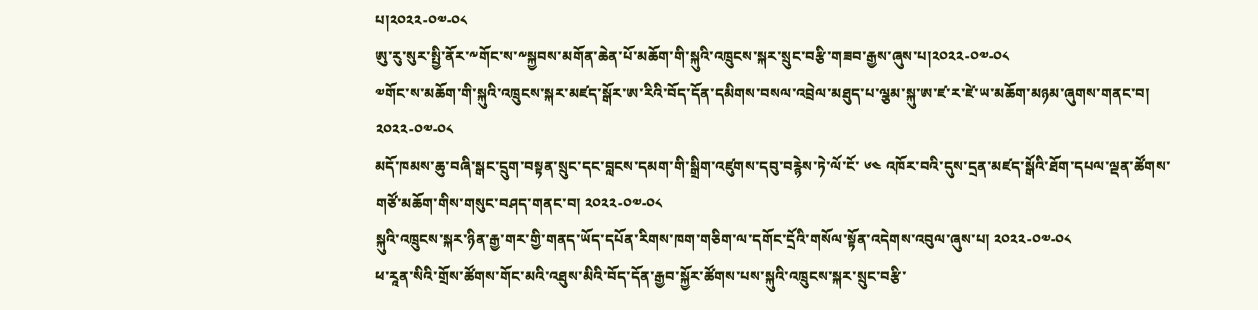པ།༢༠༢༢-༠༧-༠༨
ཨུ་རུ་སུར་སྤྱི་ནོར་༸གོང་ས་༸སྐྱབས་མགོན་ཆེན་པོ་མཆོག་གི་སྐུའི་འཁྲུངས་སྐར་སྲུང་བརྩི་གཟབ་རྒྱས་ཞུས་པ།༢༠༢༢-༠༧-༠༨
༧གོང་ས་མཆོག་གི་སྐུའི་འཁྲུངས་སྐར་མཛད་སྒོར་ཨ་རིའི་བོད་དོན་དམིགས་བསལ་འབྲེལ་མཐུད་པ་ལྕམ་སྐུ་ཨ་ཛ་ར་ཛེ་ཡ་མཆོག་མཉམ་ཞུགས་གནང་བ། ༢༠༢༢-༠༧-༠༨
མདོ་ཁམས་ཆུ་བཞི་སྒང་དྲུག་བསྟན་སྲུང་དང་བླངས་དམག་གི་སྒྲིག་འཛུགས་དབུ་བརྙེས་ཏེ་ལོ་ངོ་ ༦༤ འཁོར་བའི་དུས་དྲན་མཛད་སྒོའི་ཐོག་དཔལ་ལྡན་ཚོགས་གཙོ་མཆོག་གིས་གསུང་བཤད་གནང་བ། ༢༠༢༢-༠༧-༠༨
སྐུའི་འཁྲུངས་སྐར་ཉིན་རྒྱ་གར་གྱི་གནད་ཡོད་དཔོན་རིགས་ཁག་གཅིག་ལ་དགོང་དྲོའི་གསོལ་སྟོན་འདེགས་འབུལ་ཞུས་པ། ༢༠༢༢-༠༧-༠༨
ཕ་རཱན་སིའི་གྲོས་ཚོགས་གོང་མའི་འཐུས་མིའི་བོད་དོན་རྒྱབ་སྐྱོར་ཚོགས་པས་སྐུའི་འཁྲུངས་སྐར་སྲུང་བརྩི་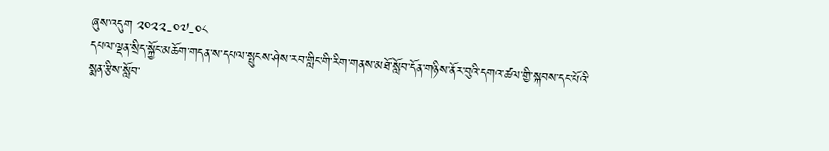ཞུས་འདུག ༢༠༢༢-༠༧-༠༨
དཔལ་ལྡན་སྲིད་སྐྱོང་མཆོག་གདན་ས་དཔལ་སྤུངས་ཤེས་རབ་གླིང་གི་རིག་གནས་མཐོ་སློབ་དོན་གཉིས་ནོར་བུའི་དགའ་ཚལ་གྱི་སྐབས་དང་པོའི་སྨན་རྩིས་སློབ་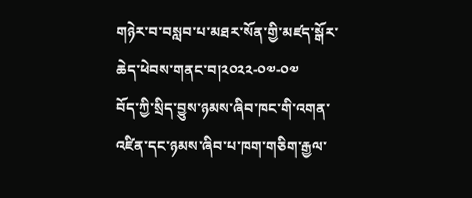གཉེར་བ་བསླབ་པ་མཐར་སོན་གྱི་མཛད་སྒོར་ཆེད་ཕེབས་གནང་བ།༢༠༢༢-༠༧-༠༧
བོད་ཀྱི་སྲིད་བྱུས་ཉམས་ཞིབ་ཁང་གི་འགན་འཛིན་དང་ཉམས་ཞིབ་པ་ཁག་གཅིག་རྒྱལ་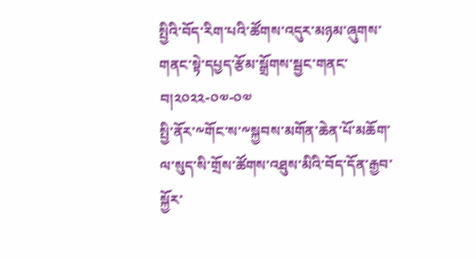སྤྱིའི་བོད་རིག་པའི་ཚོགས་འདུར་མཉམ་ཞུགས་གནང་སྟེ་དཔྱད་རྩོམ་སྒྲོགས་སྦྱང་གནང་བ།༢༠༢༢-༠༧-༠༧
སྤྱི་ནོར་༸གོང་ས་༸སྐྱབས་མགོན་ཆེན་པོ་མཆོག་ལ་སུད་སི་གྲོས་ཚོགས་འཐུས་མིའི་བོད་དོན་རྒྱབ་སྐྱོར་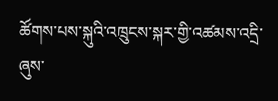ཚོགས་པས་སྐུའི་འཁྲུངས་སྐར་གྱི་འཚམས་འདྲི་ཞུས་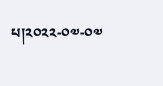པ།༢༠༢༢-༠༧-༠༧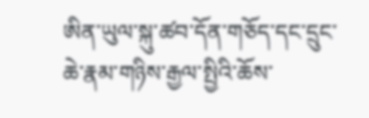ཨིན་ཡུལ་སྐུ་ཚབ་དོན་གཅོད་དང་དྲུང་ཆེ་རྣམ་གཉིས་རྒྱལ་སྤྱིའི་ཆོས་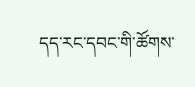དད་རང་དབང་གི་ཚོགས་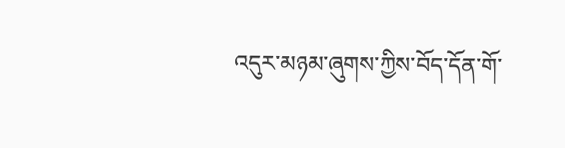འདུར་མཉམ་ཞུགས་ཀྱིས་བོད་དོན་གོ་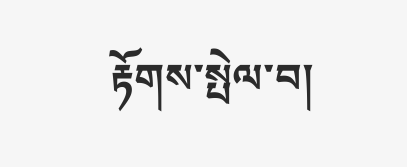རྟོགས་སྤེལ་བ།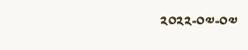༢༠༢༢-༠༧-༠༧